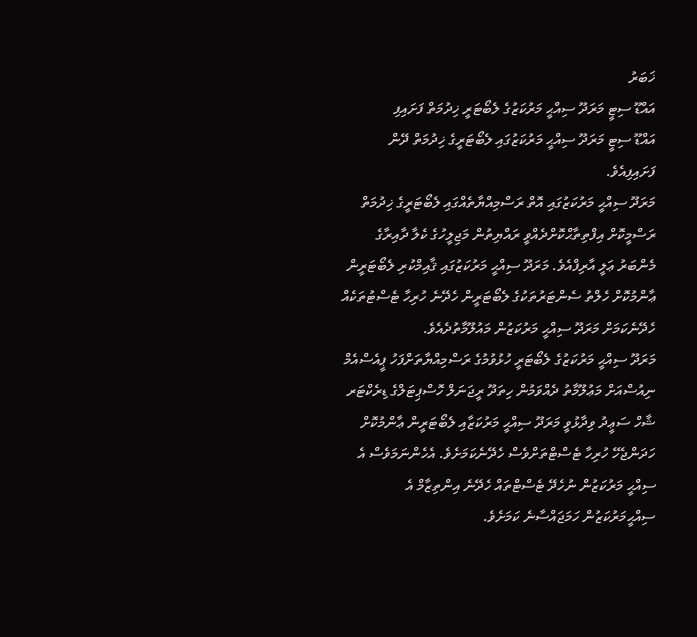ޚަބަރު
އައްޑޫ ސިޓީ މަރަދޫ ސިއްޙީ މަރުކަޒުގެ ލެބޯޓަރީ ޚިދުމަތް ފަށައިފި
އައްޑޫ ސިޓީ މަރަދޫ ސިއްޙީ މަރުކަޒުގައި ލެބޯޓަރީގެ ޚިދުމަތް ދޭން ފަށައިފިއެވެ.
މަރަދޫ ސިއްޙީ މަރުކަޒުގައި އޮތް ރަސްމިއްޔާތެއްގައި ލެބޯޓަރީގެ ޚިދުމަތް ރަސްމީކޮށް އިފްތިތާޙްކޮށްދެއްވީ ރައްޔިތުން މަޖިލީހުގެ ކެލާ ދާއިރާގެ މެންބަރު ޢަލީ އާރިފްއެވެ. މަރަދޫ ސިއްޙީ މަރުކަޒުގައި ޤާއިމްކުރި ލެބޯޓަރީން ޢާންމުކޮށް ހެލްތު ސެންޓަރުތަކުގެ ލެބޯޓަރީން ހެދޭނެ ހުރިހާ ޓެސްޓުތަކެއް ހެދޭނެކަމަށް މަރަދޫ ސިއްޙީ މަރުކަޒުން މައުލޫމާތުދެއެވެ.
މަރަދޫ ސިއްޙީ މަރުކަޒުގެ ލެބޯޓަރީ ހުޅުވުމުގެ ރަސްމިއްޔާތަށްފަހު ޕީއެސްއެމް ނިއުސްއަށް މަޢުލޫމާތު ދެއްވަމުން ހިތަދޫ ރީޖަނަލް ހޮސްޕިޓަލްގެ ޑިރެކްޓަރ ޝާހް ސަޢީދު ވިދާޅުވީ މަރަދޫ ސިއްޙީ މަރުކަޒާއި ލެބޯޓަރީން ޢާންމުކޮށް ހަދަންޖެހޭ ހުރިހާ ޓެސްޓްތަށްވެސް ހެދޭނެކަމަށެވެ. އެހެންނަމަވެސް އެ ސިއްޙީ މަރުކަޒުން ނުހެދޭ ޓެސްޓްތައް ހެދޭނެ އިންތިޒާމް އެ ސިއްޙީމަރުކަޒުން ހަމަޖައްސާނެ ކަމަށެވެ.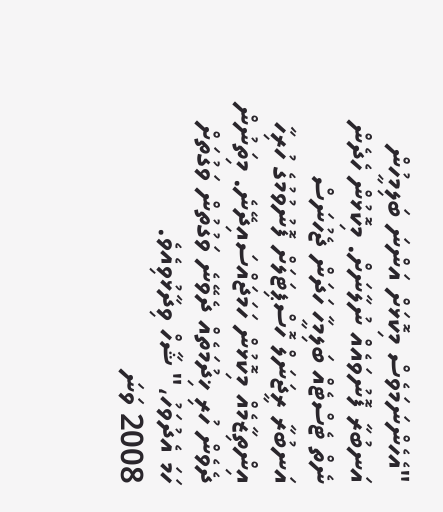"އެހެންނަމަވެސް މިކޮޅަށް އަންނަ ބަލިމީހުން އަނބުރާ ފޮނުވައެއް ނުލާނަށް. މިކޮޅުން ހެދެން ނެތް ޓެސްޓެއް ބަލިމީހާ ހަދަން ޖެހުނަސް އަނބުރާ ރީޖަނަލް ހޮސްޕިޓަލަށް ފޮނުވުމުގެ ހުރިހާ އިންތިޒާމެއް މިކޮޅުން ހަމަޖައްސައިދޭނެ. މިތަނުން ދެވެން ހުރި ޚިދުމަތެއް ދެވޭނެ ވަގުތުން ވަގުތަށް ހަމަ އެދުވަހު،" ޝާހް ވިދާޅުވިއެވެ.
2008 ވަނަ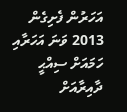އަހަރުން ފެށިގެން 2013 ވަނަ އަހަރާއި ހަމައަށް ސިއްޙީ ދާއިރާއަށް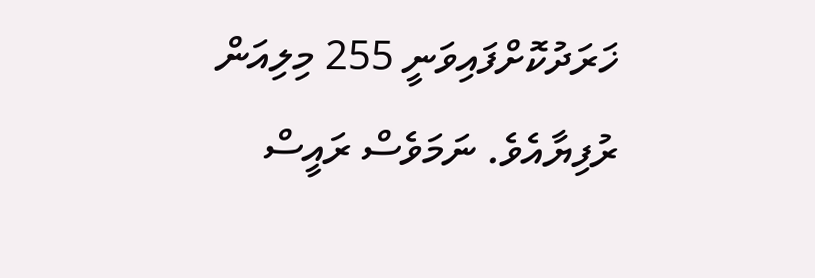ޚަރަދުކޮށްފައިވަނީ 255 މިލިއަން ރުފިޔާއެވެ. ނަމަވެސް ރައީސް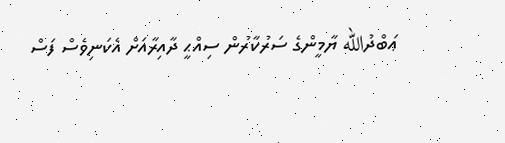ޢަބްދުالله ޔާމީންގެ ސަރުކާރުން ސިއްޙީ ދާއިރާއަށް އެކަނިވެސް ފަސް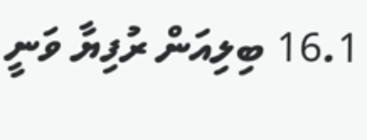16.1 ބިލިއަން ރުފިޔާ ވަނީ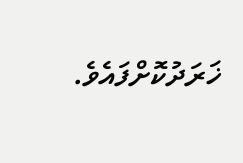ޚަރަދުކޮށްފައެވެ.